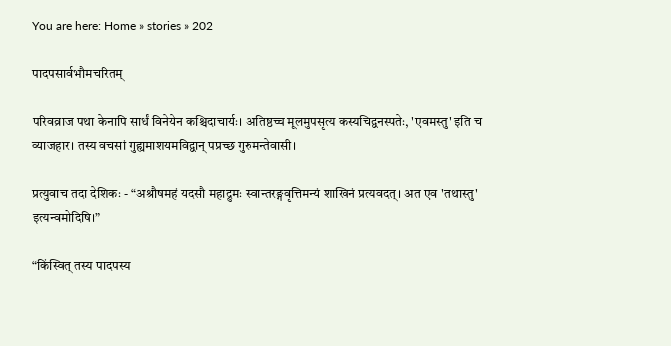You are here: Home » stories » 202

पादपसार्वभौमचरितम्

परिवव्राज पथा केनापि सार्धं विनेयेन कश्चिदाचार्यः। अतिष्ठच्च मूलमुपसृत्य कस्यचिद्वनस्पतेः, 'एवमस्तु' इति च व्याजहार। तस्य वचसां गुह्यमाशयमविद्वान् पप्रच्छ गुरुमन्तेवासी।

प्रत्युवाच तदा देशिकः - “अश्रौषमहं यदसौ महाद्रुमः स्वान्तरङ्गवृत्तिमन्यं शाखिनं प्रत्यवदत्। अत एव 'तथास्तु' इत्यन्वमोदिषि।”

“किंस्वित् तस्य पादपस्य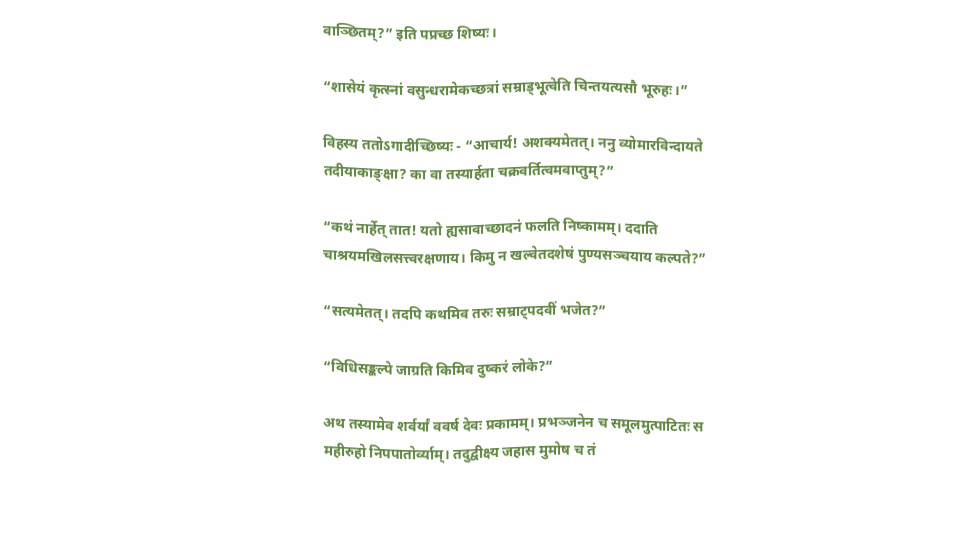वाञ्छितम्?” इति पप्रच्छ शिष्यः।

“शासेयं कृत्स्नां वसुन्धरामेकच्छत्रां सम्राड्भूत्वेति चिन्तयत्यसौ भूरुहः।”

विहस्य ततोऽगादीच्छिष्यः - “आचार्य! अशक्यमेतत्। ननु व्योमारविन्दायते तदीयाकाङ्क्षा? का वा तस्यार्हता चक्रवर्तित्वमवाप्तुम्?”

“कथं नार्हेत् तात! यतो ह्यसावाच्छादनं फलति निष्कामम्। ददाति चाश्रयमखिलसत्त्वरक्षणाय। किमु न खल्वेतदशेषं पुण्यसञ्चयाय कल्पते?”

“सत्यमेतत्। तदपि कथमिव तरुः सम्राट्पदवीं भजेत?”

“विधिसङ्कल्पे जाग्रति किमिव दुष्करं लोके?”

अथ तस्यामेव शर्वर्यां ववर्ष देवः प्रकामम्। प्रभञ्जनेन च समूलमुत्पाटितः स महीरुहो निपपातोर्व्याम्। तदुद्वीक्ष्य जहास मुमोष च तं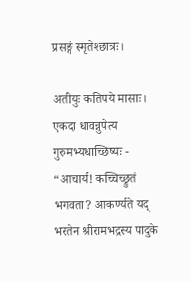प्रसङ्गं स्मृतेश्छात्रः।

अतीयुः कतिपये मासाः। एकदा धावन्नुपेत्य गुरुमभ्यधाच्छिष्यः - “आचार्य! कच्चिच्छ्रुतं भगवता? आकर्ण्यते यद् भरतेन श्रीरामभद्रस्य पादुके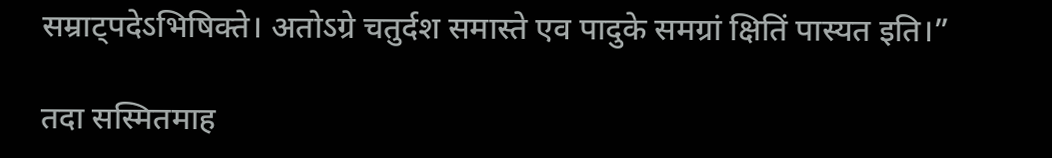सम्राट्पदेऽभिषिक्ते। अतोऽग्रे चतुर्दश समास्ते एव पादुके समग्रां क्षितिं पास्यत इति।”

तदा सस्मितमाह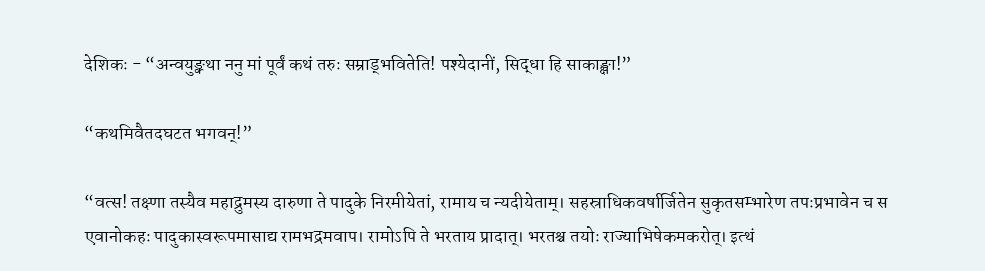देशिकः - “अन्वयुङ्क्था ननु मां पूर्वं कथं तरुः सम्राड्भवितेति! पश्येदानीं, सिद्धा हि साकाङ्क्षा!”

“कथमिवैतदघटत भगवन्!”

“वत्स! तक्ष्णा तस्यैव महाद्रुमस्य दारुणा ते पादुके निरमीयेतां, रामाय च न्यदीयेताम्। सहस्राधिकवर्षार्जितेन सुकृतसम्भारेण तपःप्रभावेन च स एवानोकहः पादुकास्वरूपमासाद्य रामभद्रमवाप। रामोऽपि ते भरताय प्रादात्। भरतश्च तयोः राज्याभिषेकमकरोत्। इत्थं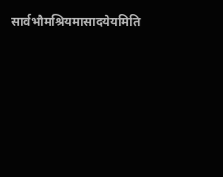सार्वभौमश्रियमासादयेयमिति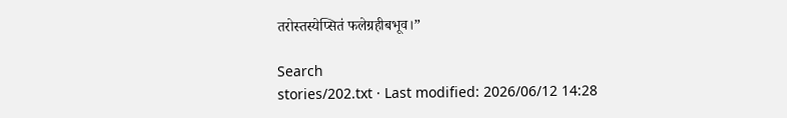तरोस्तस्येप्सितं फलेग्रहीबभूव।”

Search
stories/202.txt · Last modified: 2026/06/12 14:28